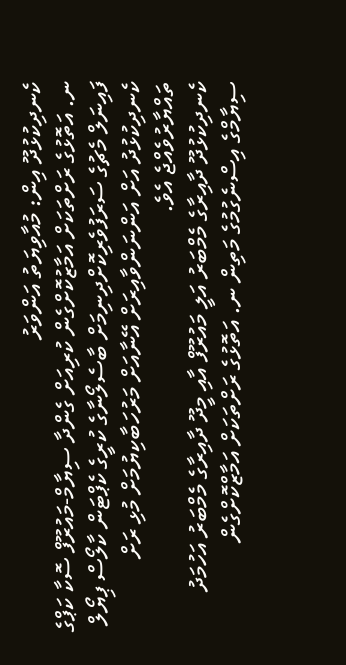ކެނދިކުޅުދޫ އިން: މުއާވިޔަތު އަންވަރު
ނ. އަތޮޅުގެ ރަށްތަކަށް އަމާޒުކޮށްގެން ކުރިއަށް ގެންދާ ސިޔާމް-މައުރޫފް ސޮކާ ކަޕްގެ ފައިނަލް މެޗުގެ ސަރަފުވެރިކޮށްދިނިމަށް ބާސެލޯނާގެ ކުރީގެ ކެޕްޓަން ކާލޯސް ޕިޔޯލް ކެނދިކުޅުދު އަށް އަންނަންވާއިރަށް އޭނާއަށް މަރުހަބާކިޔުމަށް މުޅި ރަށް ތައްޔާރުވެއްޖެ އެވެ.
ކެނދިކުޅުދޫ ދާއިރާގެ މެމްބަރު އަލީ މައުރޫފް އާއި މީދޫ ދާއިރާގެ މެމްބަރު އަހުމަދު ސިޔާމްގެ އިސްނެގުމުގެ މަތިން ނ. އަތޮޅުގެ ރަށްތަކަށް އަމާޒްކޮށްގެން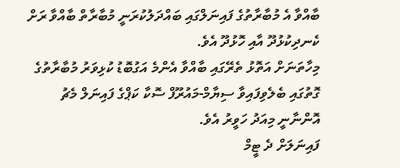ބާއްވާ އެ މުބާރާތުގެ ފައިނަލްގައި ބައްދަލުކުރަނީ މުބާރާތް ބާއްވާ ރަށް ކެނދިކުޅުދޫ އާއި ހޮޅުދޫ އެވެ.
މިހާތަނަށް އަތޮޅު ތެރޭގައި ބާއްވާ އެންމެ އަގުބޮޑު ކުޅިވަރު މުބާރާތުގެ ގޮތުގައި ބެލެވިފައިވާ ސިޔާމް-މައުރޫފް ސޮކާ ކަޕްގެ ފައިނަލް މެޗު އޮންނާނީ މިއަދު ހަވީރު އެވެ.
ފައިނަލަށް ދެ ޓީމް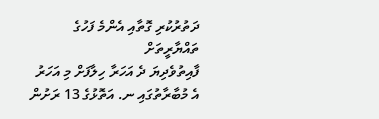ދަތުރުކުރި ގޮތާއި އެންމެ ފަހުގެ ތައްޔާރީތަށް
ފާއިތުވެދިޔަ ދެ އަހަރާ ހިލާފަށް މި އަހަރު އެ މުބާރާތުގައި ނ. އަތޮޅުގެ 13 ރަށުން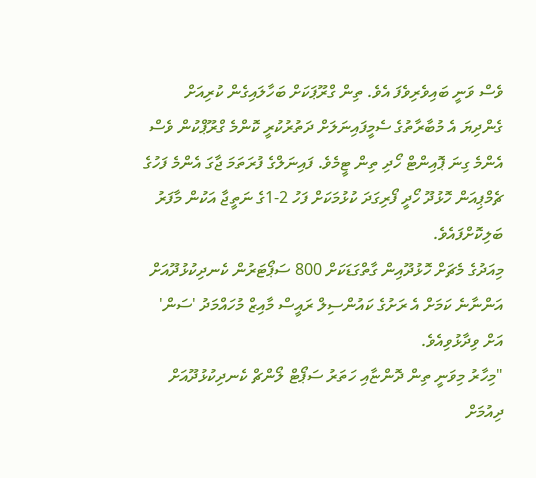ވެސް ވަނީ ބައިވެރިވެފަ އެވެ. ތިން ގްރޫޕަކަށް ބަހާލައިގެން ކުރިއަށް ގެންދިޔަ އެ މުބާރާތުގެ ސެމީފައިނަލަށް ދަތުރުކުރީ ކޮންމެ ގްރޫޕްކުން ވެސް އެންމެ ގިނަ ޕޮއިންޓް ހޯދި ތިން ޓީމެވެ. ފައިނަލްގެ ފުރަތަމަ ޖާގަ އެންމެ ފަހުގެ ޗެމްޕިއަން ހޮޅުދޫ ހޯދީ ފޯރިގަދަ ކުޅުމަކަށް ފަހު 2-1ގެ ނަތީޖާ އަކުން މާފަރު ބަލިކޮށްފައެވެ.
މިއަދުގެ މެޗަށް ހޮޅުދޫއިން ގާތްގަޑަކަށް 800 ސަޕޯޓަރުން ކެނދިކުޅުދޫއަށް އަންނާނެ ކަމަށް އެ ރަށުގެ ކައުންސިލް ރައީސް މާއިޒް މުހައްމަދު 'ސަން' އަށް ވިދާޅުވިއެވެ.
"މިހާރު މިވަނީ ތިން ދޮންޏާއި ހަތަރު ސަޕޯޓް ލޯންޗް ކެނދިކުޅުދޫއަށް ދިއުމަށް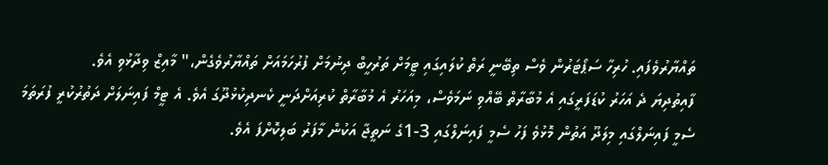ތައްޔާރުވެފައި. ހުރިހާ ސަޕޯޓަރުން ވެސް ތިބޭނީ ރަތް ކުލައިގައި ޓީމަށް ތަރުހީބް ދިނުމަށް ފުރުހަމައަށް ތައްޔާރުވެގެން،" މާއިޒް ވިދާޅުވި އެވެ.
ފާއިތުދިޔަ ދެ އަހަރު ކުޑަފަރީގައި އެ މުބާރާތް ބޭއްވި ނަމަވެސް، މިއަހަރު އެ މުބާރާތް ކުރިއަށްދަނީ ކެނދިކުޅުދޫގަ އެވެ. އެ ޓީމް ފައިނަލަށް ދަތުރުކުރީ ފުރަތަމަ ސެމީ ފައިނަލްގައި މިލަދޫ އަތުން މޮޅުވެ ފަހު ސެމީ ފައިނަލްގައި 3-1ގެ ނަތީޖާ އަކުން މާފަރު ބަލިކޮށްފަ އެވެ.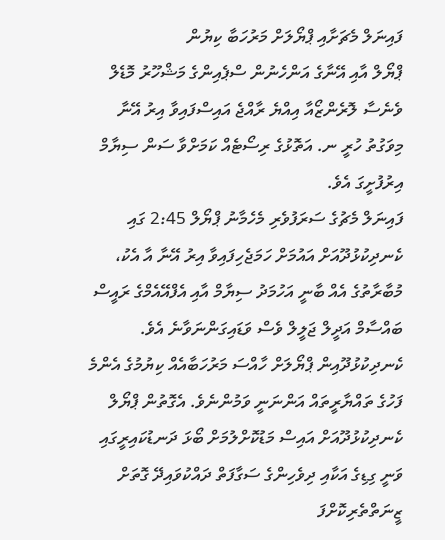ފައިނަލް މެޗަށާއި ޕްޔޯލަށް މަރުހަބާ ކިޔުން
ޕްޔޯލް އާއި އޭނާގެ އަންހެނުން ސްޕެއިންގެ މަޝްހޫރު މޮޑެލް ވެނެސާ ލޮރެންޒޯއާ އިއްޔެ ރާއްޖެ އައިސްފައިވާ އިރު އޭނާ މިވަގުތު ހުރީ ނ. އަތޮޅުގެ ރިސޯޓެއް ކަމަށްވާ ސަން ސިޔާމް އިރުފުށީގަ އެވެ.
ފައިނަލް މެޗުގެ ސަރަފުވެރި މެހެމާނު ޕްޔޯލް 2:45 ގައި ކެނދިކުޅުދޫއަށް އައުމަށް ހަމަޖެހިފައިވާ އިރު އޭނާ އާ އެކު، މުބާރާތުގެ އެއް ބާނީ އަހުމަދު ސިޔާމް އާއި އެފްއޭއެމްގެ ރައީސް ބައްސާމް އަދީލް ޖަލީލް ވެސް ވަޑައިގަންނަވާނެ އެވެ.
ކެނދިކުޅުދޫއިން ޕްޔޯލަށް ހާއްސަ މަރުހަބާއެއް ކިޔުމުގެ އެންމެ ފަހުގެ ތައްޔާރީތައް އަންނަނީ ވަމުންނެވެ. އެގޮތުން ޕްޔޯލް ކެނދިކުޅުދޫއަށް އައިސް މަޑުކޮށްލުމަށް ބޯޅަ ދަނޑުކައިރީގައި ވަނީ ގިޑިގެ އަކާއި ދިވެހިންގެ ސަގާފަތް ދައްކުވައިދޭ ގޮތަށް ޒީނަތްތެރިކޮށްފަ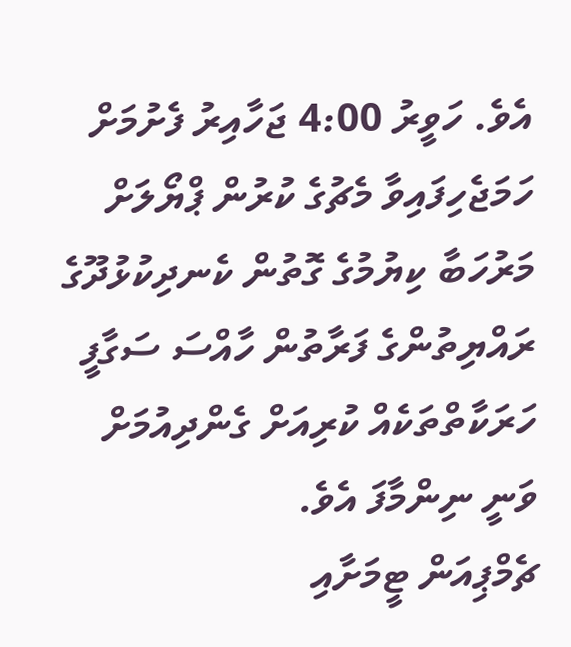އެވެ. ހަވީރު 4:00 ޖަހާއިރު ފެށުމަށް ހަމަޖެހިފައިވާ މެޗުގެ ކުރުން ޕްޔޯލަށް މަރުހަބާ ކިޔުމުގެ ގޮތުން ކެނދިކުޅުދޫގެ ރައްޔިތުންގެ ފަރާތުން ހާއްސަ ސަގާފީ ހަރަކާތްތަކެއް ކުރިއަށް ގެންދިއުމަށް ވަނީ ނިންމާފަ އެވެ.
ޗެމްޕިއަން ޓީމަށާއި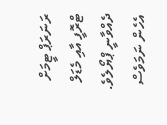ރަނަރަޕް ޓީމަށް ޓްރޮފީ އާއި މެޑަލް ދެއްވާނީ ޕްޔޯލެވެ. އެހެން ނަމަވެސް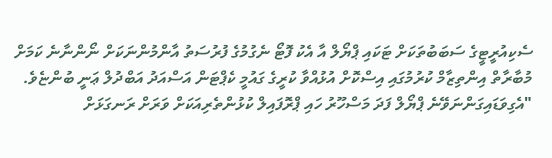ސެކިއުރީޓީގެ ސަބަބުތަކަށް ޓަކައި ޕްޔޯލް އާ އެކު ފޮޓޯ ނެގުމުގެ ފުރުސަތު އާންމުންނަކަށް ނޯންނާނެ ކަމަށް މުބާރާތް އިންތިޒާމް ކުރުމުގައި އިސްކޮށް އުޅުއްވާ ކުރީގެ ގައުމީ ކެޕްޓަން އަސްއަދު އަބްދުލް ޢަނީ ބުންޏެވެ.
"އެގިވަޑައިގަންނަވޭނެ ޕްޔޯލް ފަދަ މަސްހޫރު ހައި ޕްރޮފައިލް ކުޅުންތެރިއަކަށް ވަރަށް ރަނގަޅަށް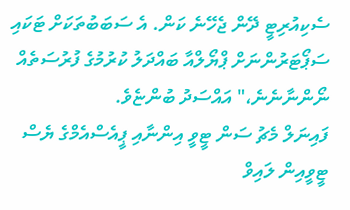ސެކިއުރިޓީ ދޭން ޖެހޭނެ ކަން. އެ ސަބަބުތަކަށް ޓަކައި ސަޕޯޓަރުންނަށް ޕްޔޯލްއާ ބައްދަލު ކުރުމުގެ ފުރުސަތެއް ނޯންނާނެނެ،" އައްސަދު ބުންޏެވެ.
ފައިނަލް މެޗު ސަން ޓީވީ އިންނާއި ޕީއެސްއެމްގެ ޔެސް ޓީވީއިން ލައިވް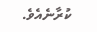ކުރާނެއެވެ.